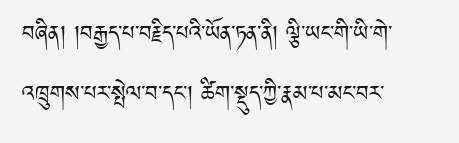བཞིན། །བརྒྱད་པ་བརྗིད་པའི་ཡོན་ཏན་ནི། ལྕི་ཡང་གི་ཡི་གེ་འཁྲུགས་པར་སྤེལ་བ་དང་། ཚིག་སྡུད་ཀྱི་རྣམ་པ་མང་བར་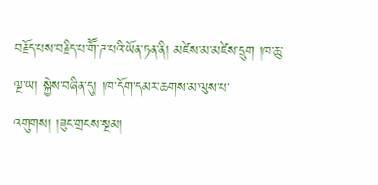བརྗོད་པས་བརྗིད་པ་གཽ་ཌ་པའི་ཡོན་ཏན་ནི། མཛེས་མ་མཛེས་དྲུག །ཁ་ཆུ་ལྔ་ཡ། སྐྱེས་བཞིན་དུ། །ཁ་དོག་དམར་ཆགས་མ་ལུས་པ་འགུགས། །ཟུང་གྲངས་སྔམ།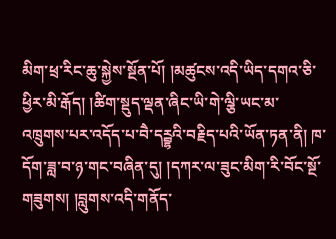མིག་ཕྲ་རིང་ཆུ་སྐྱེས་སྔོན་པོ། །མཚུངས་འདི་ཡིད་དགའ་ཅི་ཕྱིར་མི་རྒོད། །ཚིག་སྡུད་ལྡན་ཞིང་ཡི་གེ་ལྕི་ཡང་མ་འཁྲུགས་པར་འདོད་པ་བཻ་དཪྦྷའི་བརྗིད་པའི་ཡོན་ཏན་ནི། ཁ་དོག་ཟླ་བ་ཉ་གང་བཞིན་དུ། །དཀར་ལ་ཟུང་མིག་རི་བོང་སྔོ་གཟུགས། །བླུགས་འདི་གནོད་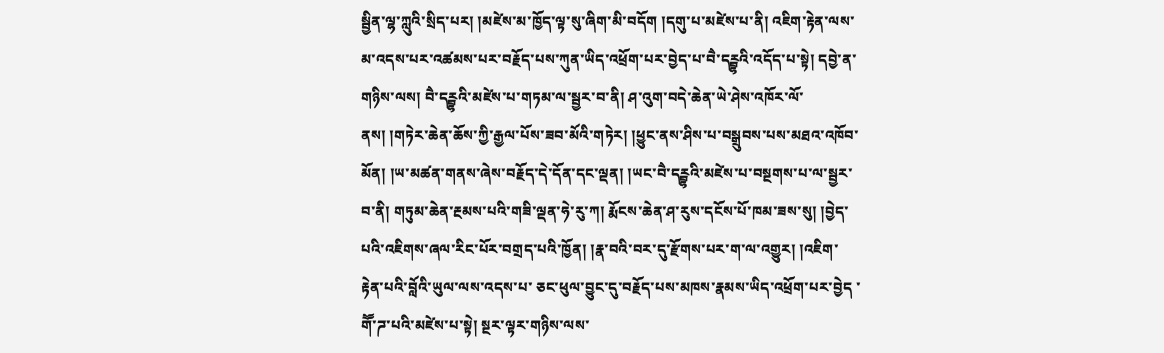སྦྱིན་ལྷ་ཀླུའི་སྲིད་པར། །མཛེས་མ་ཁྱོད་ལྟ་སུ་ཞིག་མི་བདོག །དགུ་པ་མཛེས་པ་ནི། འཇིག་རྟེན་ལས་མ་འདས་པར་འཚམས་པར་བརྗོད་པས་ཀུན་ཡིད་འཕྲོག་པར་བྱེད་པ་བཻ་དཪྦྷའི་འདོད་པ་སྟེ། དབྱེ་ན་གཉིས་ལས། བཻ་དཪྦྷའི་མཛེས་པ་གཏམ་ལ་སྦྱར་བ་ནི། ཤ་འུག་བདེ་ཆེན་ཡེ་ཤེས་འཁོར་ལོ་ནས། །གཏེར་ཆེན་ཆོས་ཀྱི་རྒྱལ་པོས་ཟབ་མོའི་གཏེར། །ཕྱུང་ནས་ཤིས་པ་བསྒྲུབས་པས་མཐའ་འཁོབ་མོན། །ཡ་མཚན་གནས་ཞེས་བརྗོད་དེ་དོན་དང་ལྡན། །ཡང་བཻ་དཪྦྷའི་མཛེས་པ་བསྔགས་པ་ལ་སྦྱར་བ་ནི། གཏུམ་ཆེན་རྔམས་པའི་གཟི་ལྡན་ཧེ་རུ་ཀ། རྨོངས་ཆེན་ཤ་རུས་དངོས་པོ་ཁམ་ཟས་སུ། །བྱེད་པའི་འཇིགས་ཞལ་རིང་པོར་བགྲད་པའི་ཁྱོན། །རྣ་བའི་བར་དུ་རྫོགས་པར་ག་ལ་འགྱུར། །འཇིག་རྟེན་པའི་བློའི་ཡུལ་ལས་འདས་པ་ ཅང་ཕུལ་བྱུང་དུ་བརྗོད་པས་མཁས་རྣམས་ཡིད་འཕྲོག་པར་བྱེད ་གཽ་ཌ་པའི་མཛེས་པ་སྟེ། སྔར་ལྟར་གཉིས་ལས་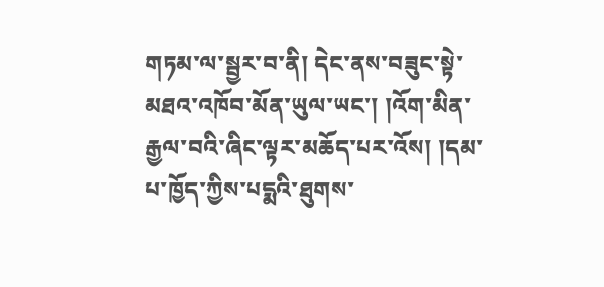གཏམ་ལ་སྦྱར་བ་ནི། དེང་ནས་བཟུང་སྟེ་མཐའ་འཁོབ་མོན་ཡུལ་ཡང་། །འོག་མིན་རྒྱལ་བའི་ཞིང་ལྟར་མཆོད་པར་འོས། །དམ་པ་ཁྱོད་ཀྱིས་པདྨའི་ཐུགས་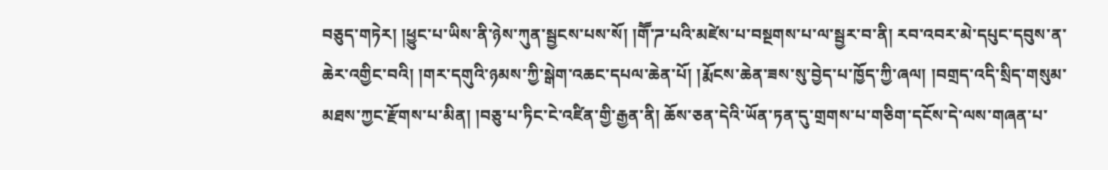བཅུད་གཏེར། །ཕྱུང་པ་ཡིས་ནི་ཉེས་ཀུན་སྦྱངས་པས་སོ། །གཽ་ཌ་པའི་མཛེས་པ་བསྔགས་པ་ལ་སྦྱར་བ་ནི། རབ་འབར་མེ་དཔུང་དབུས་ན་ཆེར་འགྱིང་བའི། །གར་དགུའི་ཉམས་ཀྱི་སྒེག་འཆང་དཔལ་ཆེན་པོ། །རྨོངས་ཆེན་ཟས་སུ་བྱེད་པ་ཁྱོད་ཀྱི་ཞལ། །བགྲད་འདི་སྲིད་གསུམ་མཐས་ཀྱང་རྫོགས་པ་མིན། །བཅུ་པ་ཏིང་ངེ་འཛིན་གྱི་རྒྱན་ནི། ཆོས་ཅན་དེའི་ཡོན་ཏན་དུ་གྲགས་པ་གཅིག་དངོས་དེ་ལས་གཞན་པ་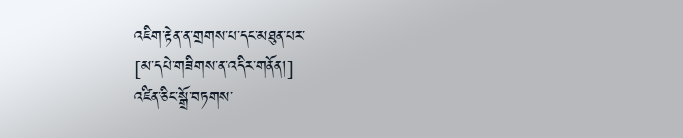འཇིག་རྟེན་ན་གྲགས་པ་དང་མཐུན་པར་
[མ་དཔེ་གཟིགས་ན་འདིར་གནོན།]
འཛིན་ཅིང་སྒྲོ་བཏགས་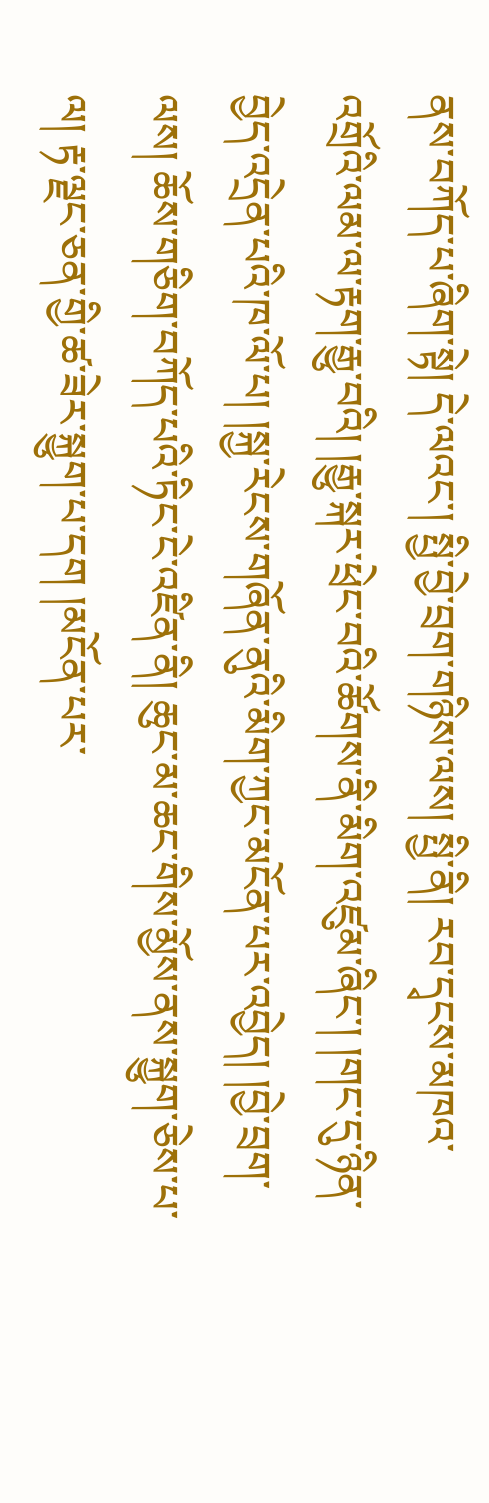ནས་བཀོད་པ་ཞིག་སྟེ། དེ་ལའང་། སྤྱི་བྱེ་བྲག་གཉིས་ལས། སྤྱི་ནི། རབ་དྭངས་མཁའ་འགྲོའི་ལམ་ལ་རྟག་རྒྱུ་བའི། །རྒྱུ་སྐར་ཕྲེང་བའི་ཚོགས་ནི་མིག་འཛུམ་ཞིང་། །གང་དུ་ཉིན་བྱེད་འདྲེན་པའི་ཁ་ལོ་པ། །སྐྱ་རེངས་གཞོན་ནུའི་མིག་ཀྱང་མངོན་པར་འབྱེད། །བྱེ་བྲག་ལས། ཆོས་གཅིག་བཀོད་པའི་ཏིང་ངེ་འཛིན་ནི། ཆུང་མ་ཆང་གིས་མྱོས་ནས་སྐྱུག་ཅེས་པ་ལ། རྟ་ལྗང་ཅན་གྱི་ཚ་ཟེར་སྐྱུག་པ་དག །མངོན་པར་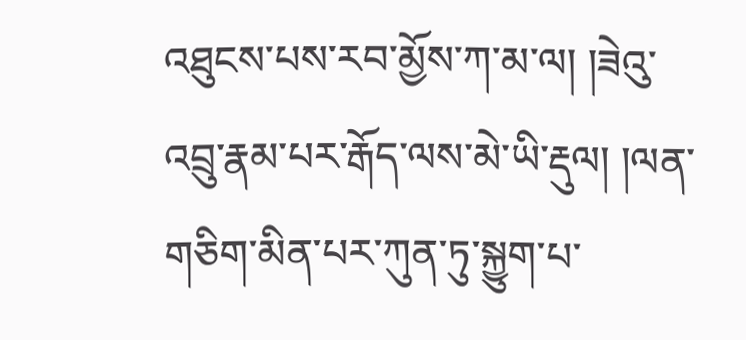འཐུངས་པས་རབ་མྱོས་ཀ་མ་ལ། །ཟེའུ་འབྲུ་རྣམ་པར་རྒོད་ལས་མེ་ཡི་རྡུལ། །ལན་གཅིག་མིན་པར་ཀུན་ཏུ་སྐྱུག་པ་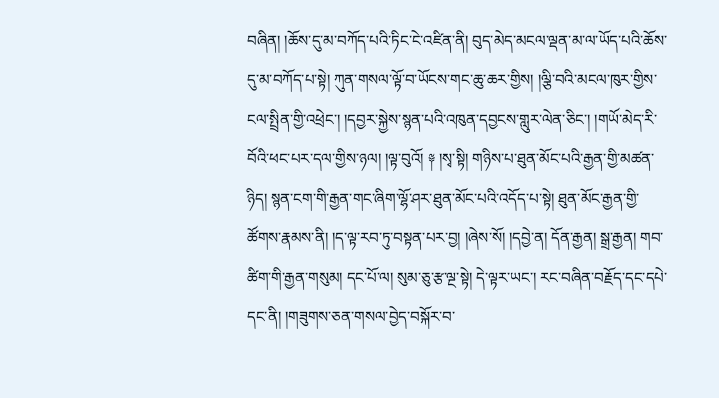བཞིན། །ཆོས་དུ་མ་བཀོད་པའི་ཏིང་ངེ་འཛིན་ནི། བུད་མེད་མངལ་ལྡན་མ་ལ་ཡོད་པའི་ཆོས་དུ་མ་བཀོད་པ་སྟེ། ཀུན་གསལ་ལྟོ་བ་ཡོངས་གང་ཆུ་ཆར་གྱིས། །ལྕི་བའི་མངལ་ཁུར་གྱིས་ངལ་སྤྲིན་གྱི་འཕྲེང་། །དབྱར་སྐྱེས་སྙན་པའི་འཁུན་དབྱངས་གླུར་ལེན་ཅིང་། །གཡོ་མེད་རི་བོའི་ཕང་པར་དལ་གྱིས་ཉལ། །ལྟ་བུའོ། ༈ །སྭ་སྟི། གཉིས་པ་ཐུན་མོང་པའི་རྒྱན་གྱི་མཚན་ཉིད། སྙན་ངག་གི་རྒྱན་གང་ཞིག་ལྷོ་ཤར་ཐུན་མོང་པའི་འདོད་པ་སྟེ། ཐུན་མོང་རྒྱན་གྱི་ཚོགས་རྣམས་ནི། །ད་ལྟ་རབ་ཏུ་བསྟན་པར་བྱ། །ཞེས་སོ། །དབྱེ་ན། དོན་རྒྱན། སྒྲ་རྒྱན། གབ་ཚིག་གི་རྒྱན་གསུམ། དང་པོ་ལ། སུམ་ཅུ་རྩ་ལྔ་སྟེ། དེ་ལྟར་ཡང་། རང་བཞིན་བརྗོད་དང་དཔེ་དང་ནི། །གཟུགས་ཅན་གསལ་བྱེད་བསྐོར་བ་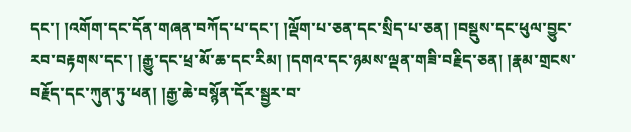དང་། །འགོག་དང་དོན་གཞན་བཀོད་པ་དང་། །ལྡོག་པ་ཅན་དང་སྲིད་པ་ཅན། །བསྡུས་དང་ཕུལ་བྱུང་རབ་བརྟགས་དང་། །རྒྱུ་དང་ཕྲ་མོ་ཆ་དང་རིམ། །དགའ་དང་ཉམས་ལྡན་གཟི་བརྗིད་ཅན། །རྣམ་གྲངས་བརྗོད་དང་ཀུན་ཏུ་ཕན། །རྒྱ་ཆེ་བསྙོན་དོར་སྦྱར་བ་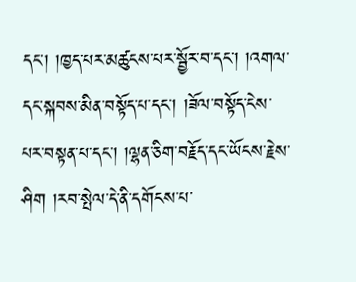དང་། །ཁྱད་པར་མཚུངས་པར་སྦྱོར་བ་དང་། །འགལ་དང་སྐབས་མིན་བསྟོད་པ་དང་། །ཟོལ་བསྟོད་ངེས་པར་བསྟན་པ་དང་། །ལྷན་ཅིག་བརྗོད་དང་ཡོངས་རྗེས་ཤིག །རབ་སྤེལ་དེ་ནི་དགོངས་པ་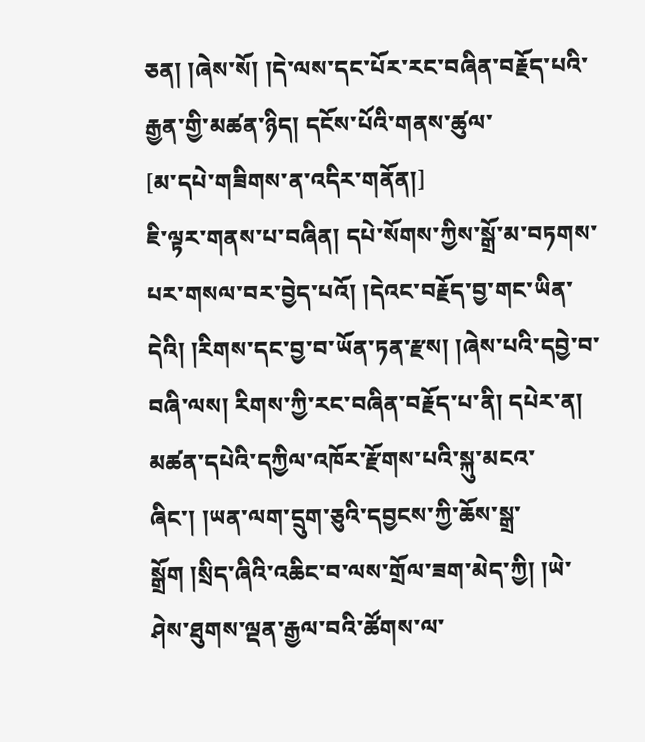ཅན། །ཞེས་སོ། །དེ་ལས་དང་པོར་རང་བཞིན་བརྗོད་པའི་རྒྱན་གྱི་མཚན་ཉིད། དངོས་པོའི་གནས་ཚུལ་
[མ་དཔེ་གཟིགས་ན་འདིར་གནོན།]
ཇི་ལྟར་གནས་པ་བཞིན། དཔེ་སོགས་ཀྱིས་སྒྲོ་མ་བཏགས་པར་གསལ་བར་བྱེད་པའོ། །དེའང་བརྗོད་བྱ་གང་ཡིན་དེའི། །རིགས་དང་བྱ་བ་ཡོན་ཏན་རྫས། །ཞེས་པའི་དབྱེ་བ་བཞི་ལས། རིགས་ཀྱི་རང་བཞིན་བརྗོད་པ་ནི། དཔེར་ན། མཚན་དཔེའི་དཀྱིལ་འཁོར་རྫོགས་པའི་སྐུ་མངའ་ཞིང་། །ཡན་ལག་དྲུག་ཅུའི་དབྱངས་ཀྱི་ཆོས་སྒྲ་སྒྲོག །སྲིད་ཞིའི་འཆིང་བ་ལས་གྲོལ་ཟག་མེད་ཀྱི། །ཡེ་ཤེས་ཐུགས་ལྡན་རྒྱལ་བའི་ཚོགས་ལ་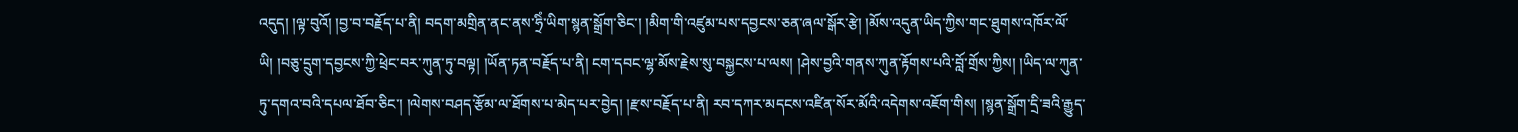འདུད། །ལྟ་བུའོ། །བྱ་བ་བརྗོད་པ་ནི། བདག་མགྲིན་ནང་ནས་ཧྲིཾ་ཡིག་སྙན་སྒྲོག་ཅིང་། །མིག་གི་འཛུམ་པས་དབྱངས་ཅན་ཞལ་སྒོར་རྩེ། །མོས་འདུན་ཡིད་ཀྱིས་གང་ཐུགས་འཁོར་ལོ་ཡི། །བཅུ་དྲུག་དབྱངས་ཀྱི་ཕྲེང་བར་ཀུན་ཏུ་བལྟ། །ཡོན་ཏན་བརྗོད་པ་ནི། ངག་དབང་ལྷ་མོས་རྗེས་སུ་བསྐྱངས་པ་ལས། །ཤེས་བྱའི་གནས་ཀུན་རྟོགས་པའི་བློ་གྲོས་ཀྱིས། །ཡིད་ལ་ཀུན་ཏུ་དགའ་བའི་དཔལ་ཐོབ་ཅིང་། །ལེགས་བཤད་རྩོམ་ལ་ཐོགས་པ་མེད་པར་བྱེད། །རྫས་བརྗོད་པ་ནི། རབ་དཀར་མདངས་འཛིན་སོར་མོའི་འདེགས་འཇོག་གིས། །སྙན་སྒྲོག་དྲི་ཟའི་རྒྱུད་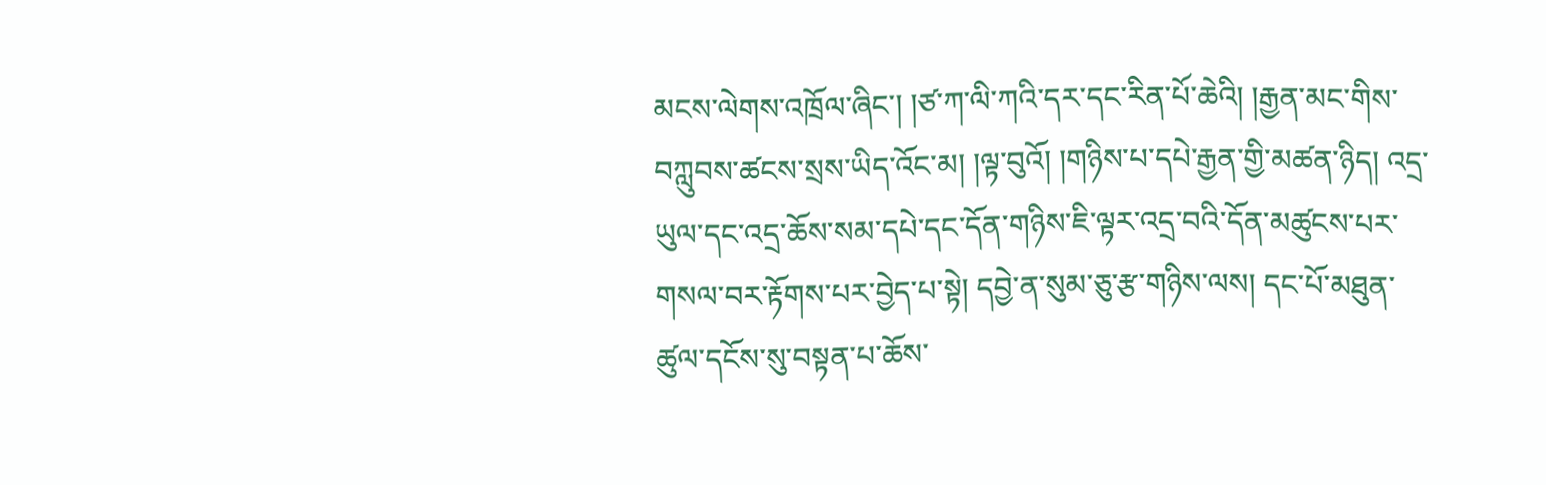མངས་ལེགས་འཁྲོལ་ཞིང་། །ཙ་ཀ་ལི་ཀའི་དར་དང་རིན་པོ་ཆེའི། །རྒྱན་མང་གིས་བཀླུབས་ཚངས་སྲས་ཡིད་འོང་མ། །ལྟ་བུའོ། །གཉིས་པ་དཔེ་རྒྱན་གྱི་མཚན་ཉིད། འདྲ་ཡུལ་དང་འདྲ་ཆོས་སམ་དཔེ་དང་དོན་གཉིས་ཇི་ལྟར་འདྲ་བའི་དོན་མཚུངས་པར་གསལ་བར་རྟོགས་པར་བྱེད་པ་སྟེ། དབྱེ་ན་སུམ་ཅུ་རྩ་གཉིས་ལས། དང་པོ་མཐུན་ཚུལ་དངོས་སུ་བསྟན་པ་ཆོས་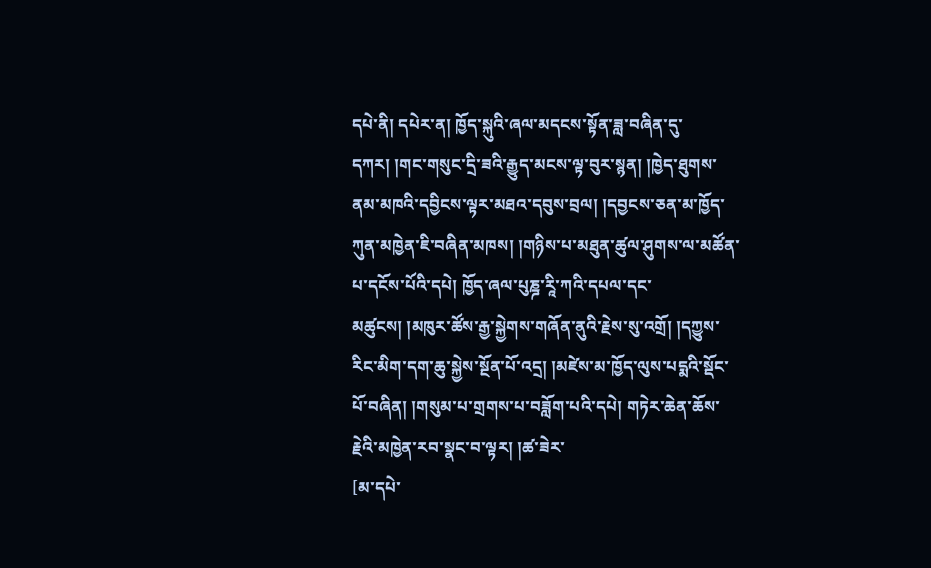དཔེ་ནི། དཔེར་ན། ཁྱོད་སྐུའི་ཞལ་མདངས་སྟོན་ཟླ་བཞིན་དུ་དཀར། །གང་གསུང་དྲི་ཟའི་རྒྱུད་མངས་ལྟ་བུར་སྙན། །ཁྱེད་ཐུགས་ནམ་མཁའི་དབྱིངས་ལྟར་མཐའ་དབུས་བྲལ། །དབྱངས་ཅན་མ་ཁྱོད་ཀུན་མཁྱེན་ཇི་བཞིན་མཁས། །གཉིས་པ་མཐུན་ཚུལ་ཤུགས་ལ་མཚོན་པ་དངོས་པོའི་དཔེ། ཁྱོད་ཞལ་པུཎྜ་རཱི་ཀའི་དཔལ་དང་མཚུངས། །མཁུར་ཚོས་རྒྱ་སྐྱེགས་གཞོན་ནུའི་རྗེས་སུ་འགྲོ། །དཀྱུས་རིང་མིག་དག་ཆུ་སྐྱེས་སྔོན་པོ་འདྲ། །མཛེས་མ་ཁྱོད་ལུས་པདྨའི་སྡོང་པོ་བཞིན། །གསུམ་པ་གྲགས་པ་བཟློག་པའི་དཔེ། གཏེར་ཆེན་ཆོས་རྗེའི་མཁྱེན་རབ་སྣང་བ་ལྟར། །ཚ་ཟེར་
[མ་དཔེ་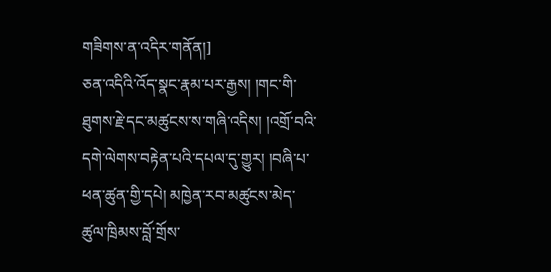གཟིགས་ན་འདིར་གནོན།]
ཅན་འདིའི་འོད་སྣང་རྣམ་པར་རྒྱས། །གང་གི་ཐུགས་རྗེ་དང་མཚུངས་ས་གཞི་འདིས། །འགྲོ་བའི་དགེ་ལེགས་བརྟེན་པའི་དཔལ་དུ་གྱུར། །བཞི་པ་ཕན་ཚུན་གྱི་དཔེ། མཁྱེན་རབ་མཚུངས་མེད་ཚུལ་ཁྲིམས་བློ་གྲོས་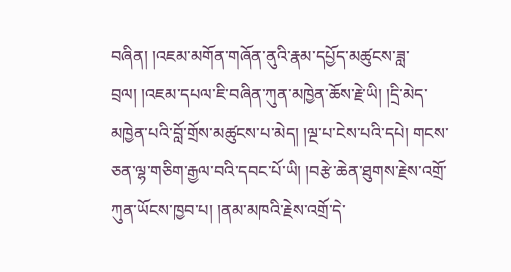བཞིན། །འཇམ་མགོན་གཞོན་ནུའི་རྣམ་དཔྱོད་མཚུངས་ཟླ་བྲལ། །འཇམ་དཔལ་ཇི་བཞིན་ཀུན་མཁྱེན་ཆོས་རྗེ་ཡི། །དྲི་མེད་མཁྱེན་པའི་བློ་གྲོས་མཚུངས་པ་མེད། །ལྔ་པ་ངེས་པའི་དཔེ། གངས་ཅན་ལྷ་གཅིག་རྒྱལ་བའི་དབང་པོ་ཡི། །བརྩེ་ཆེན་ཐུགས་རྗེས་འགྲོ་ཀུན་ཡོངས་ཁྱབ་པ། །ནམ་མཁའི་རྗེས་འགྲོ་དེ་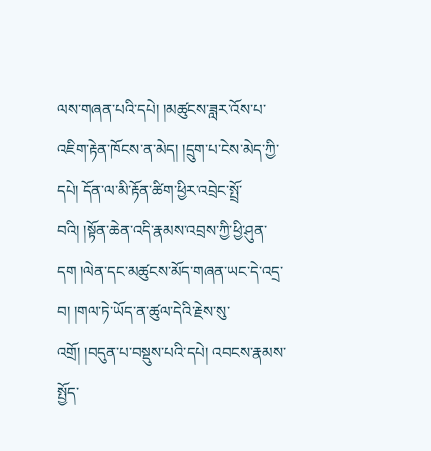ལས་གཞན་པའི་དཔེ། །མཚུངས་ཟླར་འོས་པ་འཇིག་རྟེན་ཁོངས་ན་མེད། །དྲུག་པ་ངེས་མེད་ཀྱི་དཔེ། དོན་ལ་མི་རྟོན་ཚིག་ཕྱིར་འབྲེང་སྤྲོ་བའི། །སྟོན་ཆེན་འདི་རྣམས་འབྲས་ཀྱི་ཕྱི་ཤུན་དག །ལེན་དང་མཚུངས་མོད་གཞན་ཡང་དེ་འདྲ་བ། །གལ་ཏེ་ཡོད་ན་ཚུལ་དེའི་རྗེས་སུ་འགྲོ། །བདུན་པ་བསྡུས་པའི་དཔེ། འབངས་རྣམས་སྤྱོད་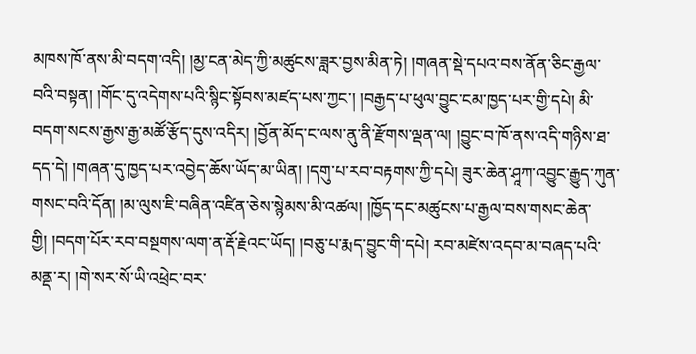མཁས་ཁོ་ནས་མི་བདག་འདི། །མྱ་ངན་མེད་ཀྱི་མཚུངས་ཟླར་བྱས་མིན་ཏེ། །གཞན་སྡེ་དཔའ་བས་ནོན་ཅིང་རྒྱལ་བའི་བསྟན། །གོང་དུ་འདེགས་པའི་སྙིང་སྟོབས་མཛད་པས་ཀྱང་། །བརྒྱད་པ་ཕུལ་བྱུང་ངམ་ཁྱད་པར་གྱི་དཔེ། མི་བདག་སངས་རྒྱས་རྒྱ་མཚོ་རྩོད་དུས་འདིར། །བྱོན་མོད་ང་ལས་ནུ་ནི་རྫོགས་ལྡན་ལ། །བྱུང་བ་ཁོ་ནས་འདི་གཉིས་ཐ་དད་དེ། །གཞན་དུ་ཁྱད་པར་འབྱེད་ཆོས་ཡོད་མ་ཡིན། །དགུ་པ་རབ་བརྟགས་ཀྱི་དཔེ། ཟུར་ཆེན་ཤཱཀ་འབྱུང་རྒྱུད་ཀུན་གསང་བའི་དོན། །མ་ལུས་ཇི་བཞིན་འཛིན་ཅེས་སྙེམས་མི་འཚལ། །ཁྱོད་དང་མཚུངས་པ་རྒྱལ་བས་གསང་ཆེན་གྱི། །བདག་པོར་རབ་བསྔགས་ལག་ན་རྡོ་རྗེའང་ཡོད། །བཅུ་པ་རྨད་བྱུང་གི་དཔེ། རབ་མཛེས་འདབ་མ་བཞད་པའི་མནྡ་ར། །གེ་སར་སོ་ཡི་འཕྲེང་བར་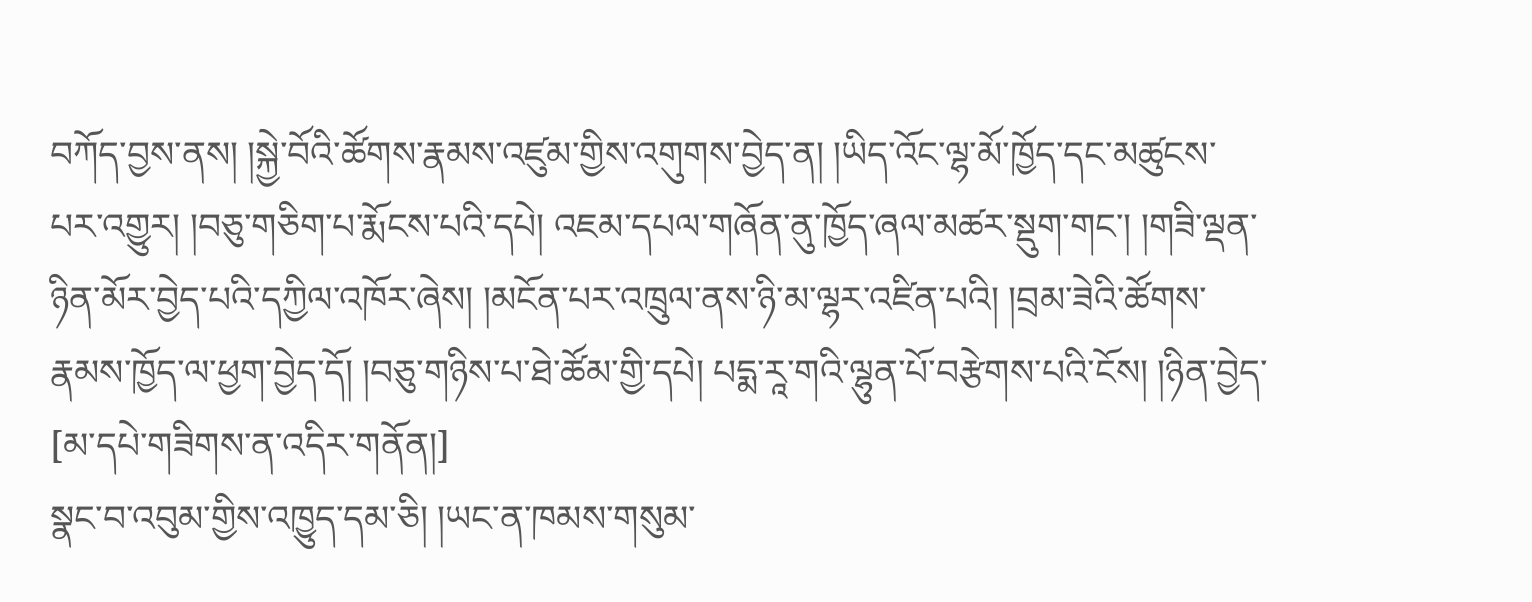བཀོད་བྱས་ནས། །སྐྱེ་བོའི་ཚོགས་རྣམས་འཛུམ་གྱིས་འགུགས་བྱེད་ན། །ཡིད་འོང་ལྷ་མོ་ཁྱོད་དང་མཚུངས་པར་འགྱུར། །བཅུ་གཅིག་པ་རྨོངས་པའི་དཔེ། འཇམ་དཔལ་གཞོན་ནུ་ཁྱོད་ཞལ་མཚར་སྡུག་གང་། །གཟི་ལྡན་ཉིན་མོར་བྱེད་པའི་དཀྱིལ་འཁོར་ཞེས། །མངོན་པར་འཁྲུལ་ནས་ཉི་མ་ལྷར་འཛིན་པའི། །བྲམ་ཟེའི་ཚོགས་རྣམས་ཁྱོད་ལ་ཕྱག་བྱེད་དོ། །བཅུ་གཉིས་པ་ཐེ་ཚོམ་གྱི་དཔེ། པདྨ་རཱ་གའི་ལྷུན་པོ་བརྩེགས་པའི་ངོས། །ཉིན་བྱེད་
[མ་དཔེ་གཟིགས་ན་འདིར་གནོན།]
སྣང་བ་འབུམ་གྱིས་འཁྱུད་དམ་ཅི། །ཡང་ན་ཁམས་གསུམ་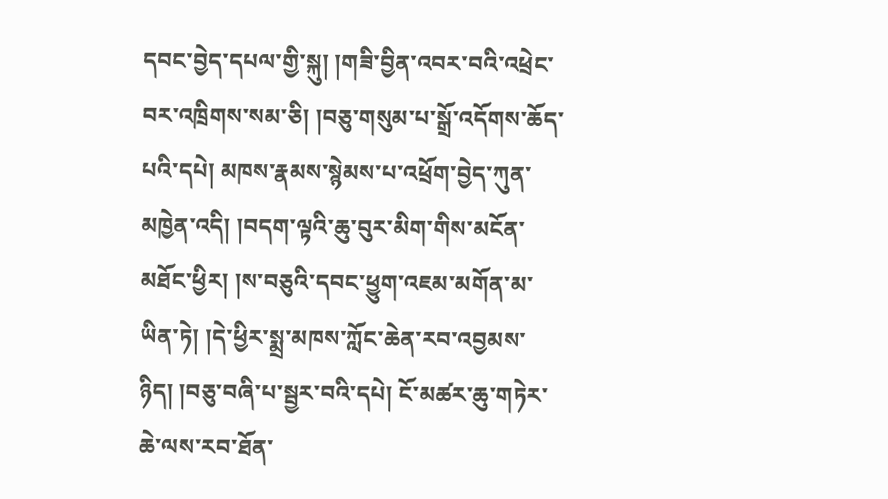དབང་བྱེད་དཔལ་གྱི་སྐུ། །གཟི་བྱིན་འབར་བའི་འཕྲེང་བར་འཁྲིགས་སམ་ཅི། །བཅུ་གསུམ་པ་སྒྲོ་འདོགས་ཆོད་པའི་དཔེ། མཁས་རྣམས་སྙེམས་པ་འཕྲོག་བྱེད་ཀུན་མཁྱེན་འདི། །བདག་ལྟའི་ཆུ་བུར་མིག་གིས་མངོན་མཐོང་ཕྱིར། །ས་བཅུའི་དབང་ཕྱུག་འཇམ་མགོན་མ་ཡིན་ཏེ། །དེ་ཕྱིར་སྨྲ་མཁས་ཀློང་ཆེན་རབ་འབྱམས་ཉིད། །བཅུ་བཞི་པ་སྦྱར་བའི་དཔེ། ངོ་མཚར་ཆུ་གཏེར་ཆེ་ལས་རབ་ཐོན་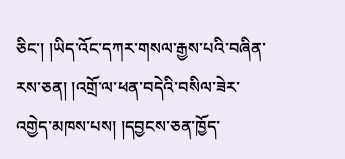ཅིང་། །ཡིད་འོང་དཀར་གསལ་རྒྱས་པའི་བཞིན་རས་ཅན། །འགྲོ་ལ་ཕན་བདེའི་བསིལ་ཟེར་འགྱེད་མཁས་པས། །དབྱངས་ཅན་ཁྱོད་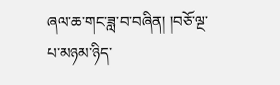ཞལ་ཆ་གང་ཟླ་བ་བཞིན། །བཅོ་ལྔ་པ་མཉམ་ཉིད་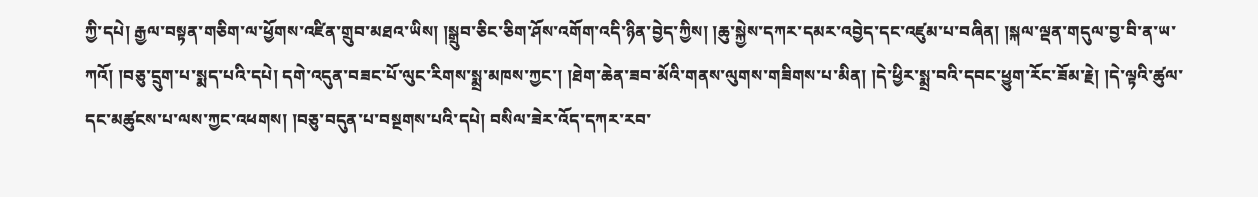ཀྱི་དཔེ། རྒྱལ་བསྟན་གཅིག་ལ་ཕྱོགས་འཛིན་གྲུབ་མཐའ་ཡིས། །སྒྲུབ་ཅིང་ཅིག་ཤོས་འགོག་འདི་ཉིན་བྱེད་ཀྱིས། །ཆུ་སྐྱེས་དཀར་དམར་འབྱེད་དང་འཛུམ་པ་བཞིན། །སྐལ་ལྡན་གདུལ་བྱ་བི་ན་ཡ་ཀའོ། །བཅུ་དྲུག་པ་སྨད་པའི་དཔེ། དགེ་འདུན་བཟང་པོ་ལུང་རིགས་སྨྲ་མཁས་ཀྱང་། །ཐེག་ཆེན་ཟབ་མོའི་གནས་ལུགས་གཟིགས་པ་མིན། །དེ་ཕྱིར་སྨྲ་བའི་དབང་ཕྱུག་རོང་ཟོམ་རྗེ། །དེ་ལྟའི་ཚུལ་དང་མཚུངས་པ་ལས་ཀྱང་འཕགས། །བཅུ་བདུན་པ་བསྔགས་པའི་དཔེ། བསིལ་ཟེར་འོད་དཀར་རབ་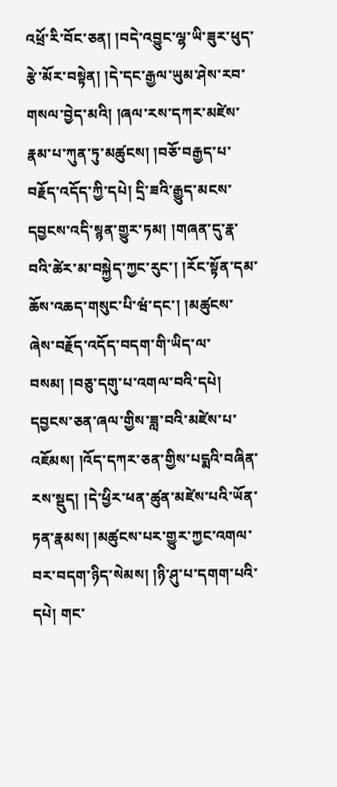འཕྲོ་རི་བོང་ཅན། །བདེ་འབྱུང་ལྷ་ཡི་ཟུར་ཕུད་རྩེ་མོར་བསྟེན། །དེ་དང་རྒྱལ་ཡུམ་ཤེས་རབ་གསལ་བྱེད་མའི། །ཞལ་རས་དཀར་མཛེས་རྣམ་པ་ཀུན་ཏུ་མཚུངས། །བཅོ་བརྒྱད་པ་བརྗོད་འདོད་ཀྱི་དཔེ། དྲི་ཟའི་རྒྱུད་མངས་དབྱངས་འདི་སྙན་གྱུར་ཏམ། །གཞན་དུ་རྣ་བའི་ཚེར་མ་བསྐྱེད་ཀྱང་རུང་། །རོང་སྟོན་དམ་ཆོས་འཆད་གསུང་པི་ཝཾ་དང་། །མཚུངས་ཞེས་བརྗོད་འདོད་བདག་གི་ཡིད་ལ་བསམ། །བཅུ་དགུ་པ་འགལ་བའི་དཔེ། དབྱངས་ཅན་ཞལ་གྱིས་ཟླ་བའི་མཛེས་པ་འཇོམས། །འོད་དཀར་ཅན་གྱིས་པདྨའི་བཞིན་རས་སྡུད། །དེ་ཕྱིར་ཕན་ཚུན་མཛེས་པའི་ཡོན་ཏན་རྣམས། །མཚུངས་པར་གྱུར་ཀྱང་འགལ་བར་བདག་ཉིད་སེམས། །ཉི་ཤུ་པ་དགག་པའི་དཔེ། གང་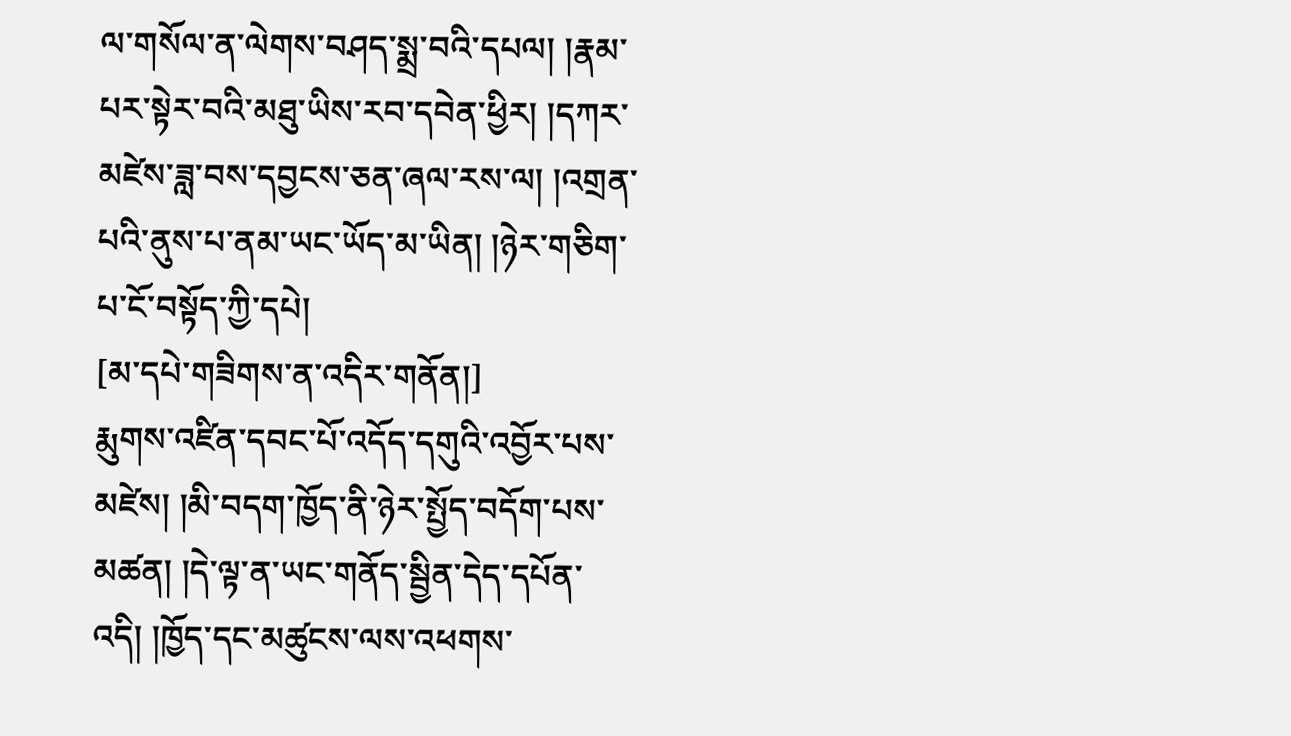ལ་གསོལ་ན་ལེགས་བཤད་སྨྲ་བའི་དཔལ། །རྣམ་པར་སྟེར་བའི་མཐུ་ཡིས་རབ་དབེན་ཕྱིར། །དཀར་མཛེས་ཟླ་བས་དབྱངས་ཅན་ཞལ་རས་ལ། །འགྲན་པའི་ནུས་པ་ནམ་ཡང་ཡོད་མ་ཡིན། །ཉེར་གཅིག་པ་ངོ་བསྟོད་ཀྱི་དཔེ།
[མ་དཔེ་གཟིགས་ན་འདིར་གནོན།]
རྨུགས་འཛིན་དབང་པོ་འདོད་དགུའི་འབྱོར་པས་མཛེས། །མི་བདག་ཁྱོད་ནི་ཉེར་སྤྱོད་བདོག་པས་མཚན། །དེ་ལྟ་ན་ཡང་གནོད་སྦྱིན་དེད་དཔོན་འདི། །ཁྱོད་དང་མཚུངས་ལས་འཕགས་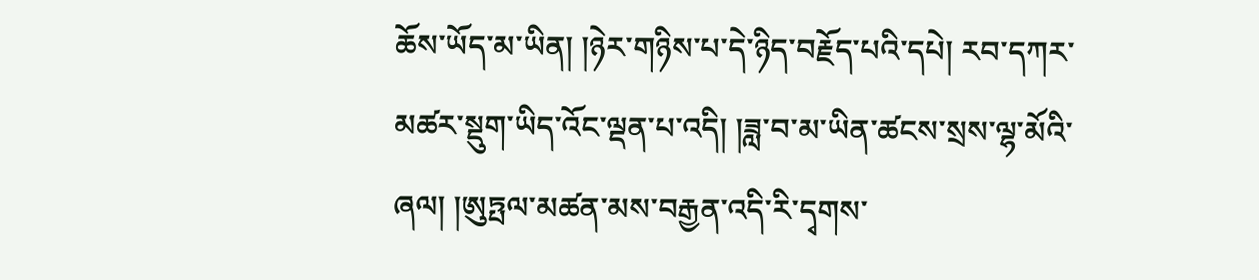ཆོས་ཡོད་མ་ཡིན། །ཉེར་གཉིས་པ་དེ་ཉིད་བརྗོད་པའི་དཔེ། རབ་དཀར་མཚར་སྡུག་ཡིད་འོང་ལྡན་པ་འདི། །ཟླ་བ་མ་ཡིན་ཚངས་སྲས་ལྷ་མོའི་ཞལ། །ཨུཏྤལ་མཚན་མས་བརྒྱན་འདི་རི་དྭགས་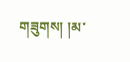གཟུགས། །མ་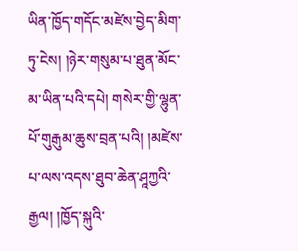ཡིན་ཁྱོད་གདོང་མཛེས་བྱེད་མིག་ཏུ་ངེས། །ཉེར་གསུམ་པ་ཐུན་མོང་མ་ཡིན་པའི་དཔེ། གསེར་གྱི་ལྷུན་པོ་གུརྒུམ་ཆུས་བྲན་པའི། །མཛེས་པ་ལས་འདས་ཐུབ་ཆེན་ཤཱཀྱའི་རྒྱལ། །ཁྱོད་སྐུའི་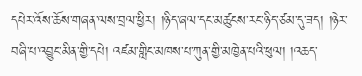དཔེར་འོས་ཆོས་གཞན་ལས་བྲལ་ཕྱིར། །ཉིད་ཞལ་དང་མཚུངས་རང་ཉིད་ཙམ་དུ་ཟད། །ཉེར་བཞི་པ་འབྱུང་མིན་གྱི་དཔེ། འཛམ་གླིང་མཁས་པ་ཀུན་གྱི་མཁྱེན་པའི་ཕུལ། །འཆད་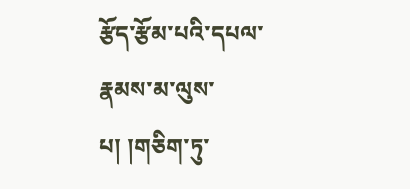རྩོད་རྩོམ་པའི་དཔལ་རྣམས་མ་ལུས་པ། །གཅིག་ཏུ་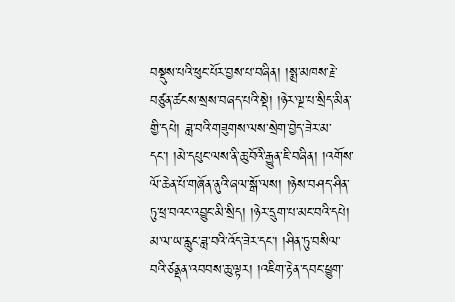བསྡུས་པའི་ཕུང་པོར་བྱས་པ་བཞིན། །སྨྲ་མཁས་རྗེ་བཙུན་ཚངས་སྲས་བཞད་པའི་སྡེ། །ཉེར་ལྔ་པ་སྲིད་མིན་གྱི་དཔེ། ཟླ་བའི་གཟུགས་ལས་སྲེག་བྱེད་ཟེར་མ་དང་། །མེ་དཔུང་ལས་ནི་ཆུ་བོའི་རྒྱུན་ཇི་བཞིན། །འགོས་ལོ་ཆེན་པོ་གཞོན་ནུའི་ཞལ་སྒོ་ལས། །ཉེས་བཤད་ཤིན་ཏུ་ཕྲ་བའང་འབྱུང་མི་སྲིད། །ཉེར་དྲུག་པ་མང་བའི་དཔེ། མ་ལ་ཡ་རླུང་ཟླ་བའི་འོད་ཟེར་དང་། །ཤིན་ཏུ་བསིལ་བའི་ཙནྡན་འབབས་ཆུ་ལྟར། །འཇིག་རྟེན་དབང་ཕྱུག་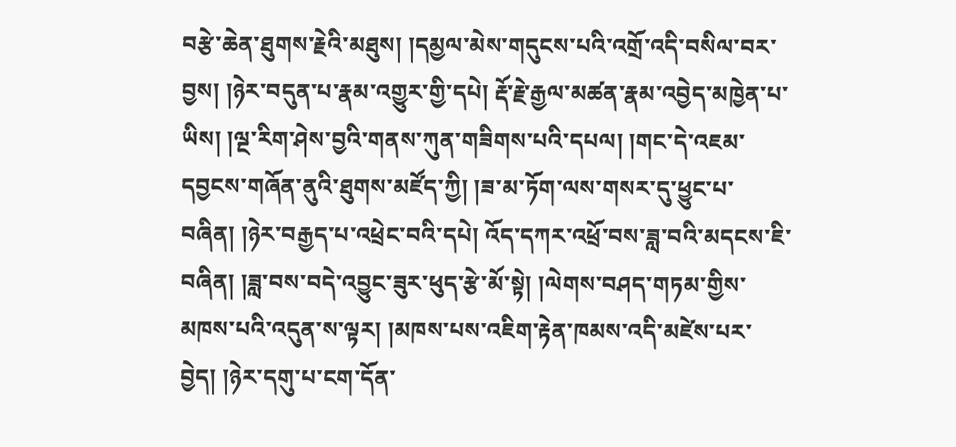བརྩེ་ཆེན་ཐུགས་རྗེའི་མཐུས། །དམྱལ་མེས་གདུངས་པའི་འགྲོ་འདི་བསིལ་བར་བྱས། །ཉེར་བདུན་པ་རྣམ་འགྱུར་གྱི་དཔེ། རྡོ་རྗེ་རྒྱལ་མཚན་རྣམ་འབྱེད་མཁྱེན་པ་ཡིས། །ལྔ་རིག་ཤེས་བྱའི་གནས་ཀུན་གཟིགས་པའི་དཔལ། །གང་དེ་འཇམ་དབྱངས་གཞོན་ནུའི་ཐུགས་མཛོད་ཀྱི། །ཟ་མ་ཏོག་ལས་གསར་དུ་ཕྱུང་པ་བཞིན། །ཉེར་བརྒྱད་པ་འཕྲེང་བའི་དཔེ། འོད་དཀར་འཕྲོ་བས་ཟླ་བའི་མདངས་ཇི་བཞིན། །ཟླ་བས་བདེ་འབྱུང་ཟུར་ཕུད་རྩེ་མོ་སྟེ། །ལེགས་བཤད་གཏམ་གྱིས་མཁས་པའི་འདུན་ས་ལྟར། །མཁས་པས་འཇིག་རྟེན་ཁམས་འདི་མཛེས་པར་བྱེད། །ཉེར་དགུ་པ་ངག་དོན་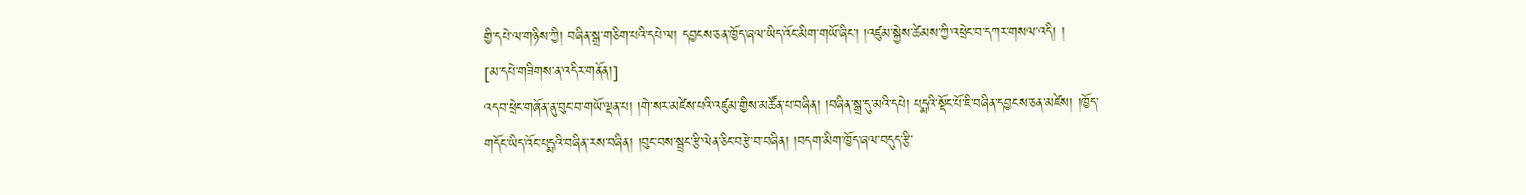གྱི་དཔེ་ལ་གཉིས་ཀྱི། བཞིན་སྒྲ་གཅིག་པའི་དཔེ་ལ། དབྱངས་ཅན་ཁྱོད་ཞལ་ཡིད་འོང་མིག་གཡོ་ཞིང་། །འཛུམ་སྐྱེས་ཚེམས་ཀྱི་འཕྲེང་བ་དཀར་གསལ་འདི། །
[མ་དཔེ་གཟིགས་ན་འདིར་གནོན།]
འདབ་ཕྲེང་གཞོན་ནུ་བུང་བ་གཡོ་ལྡན་པ། །གེ་སར་མཛེས་པའི་འཛུམ་གྱིས་མཚོན་པ་བཞིན། །བཞིན་སྒྲ་དུ་མའི་དཔེ། པདྨའི་སྡོང་པོ་ཇི་བཞིན་དབྱངས་ཅན་མཛེས། །ཁྱོད་གདོང་ཡིད་འོང་པདྨའི་བཞིན་རས་བཞིན། །བུང་བས་སྦྲང་རྩི་ལེན་ཅིང་བརྩེ་བ་བཞིན། །བདག་མིག་ཁྱོད་ཞལ་བདུད་རྩི་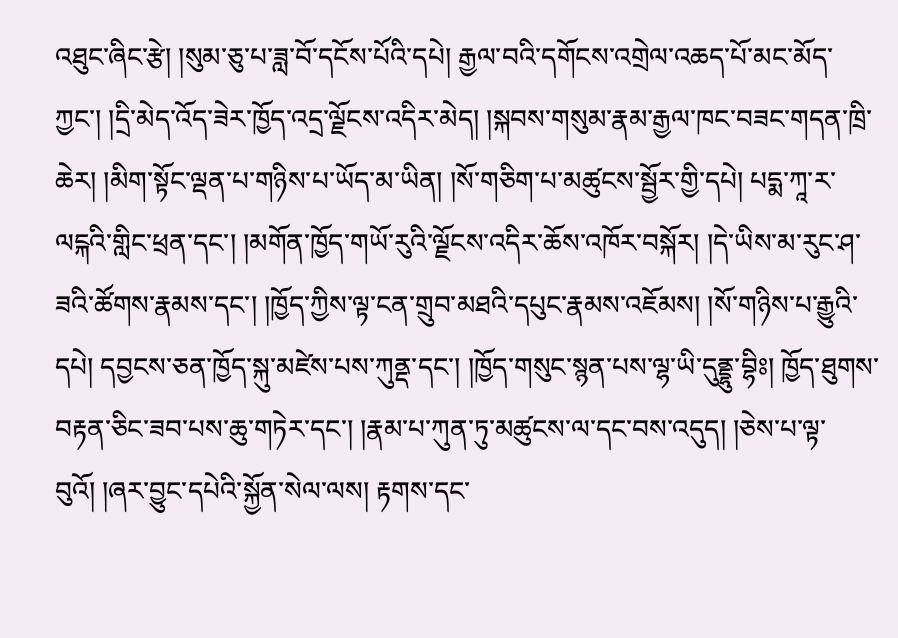འཐུང་ཞིང་རྩེ། །སུམ་ཅུ་པ་ཟླ་བོ་དངོས་པོའི་དཔེ། རྒྱལ་བའི་དགོངས་འགྲེལ་འཆད་པོ་མང་མོད་ཀྱང་། །དྲི་མེད་འོད་ཟེར་ཁྱོད་འདྲ་ལྗོངས་འདིར་མེད། །སྐབས་གསུམ་རྣམ་རྒྱལ་ཁང་བཟང་གདན་ཁྲི་ཆེར། །མིག་སྟོང་ལྡན་པ་གཉིས་པ་ཡོད་མ་ཡིན། །སོ་གཅིག་པ་མཚུངས་སྦྱོར་གྱི་དཔེ། པདྨ་ཀཱ་ར་ལངྐའི་གླིང་ཕྲན་དང་། །མགོན་ཁྱོད་གཡོ་རུའི་ལྗོངས་འདིར་ཆོས་འཁོར་བསྐོར། །དེ་ཡིས་མ་རུང་ཤ་ཟའི་ཚོགས་རྣམས་དང་། །ཁྱོད་ཀྱིས་ལྟ་ངན་གྲུབ་མཐའི་དཔུང་རྣམས་འཇོམས། །སོ་གཉིས་པ་རྒྱུའི་དཔེ། དབྱངས་ཅན་ཁྱོད་སྐུ་མཛེས་པས་ཀུནྡ་དང་། །ཁྱོད་གསུང་སྙན་པས་ལྷ་ཡི་དུནྡྷུ་བྷིཿ། ཁྱོད་ཐུགས་བརྟན་ཅིང་ཟབ་པས་ཆུ་གཏེར་དང་། །རྣམ་པ་ཀུན་ཏུ་མཚུངས་ལ་དང་བས་འདུད། །ཅེས་པ་ལྟ་བུའོ། །ཞར་བྱུང་དཔེའི་སྐྱོན་སེལ་ལས། རྟགས་དང་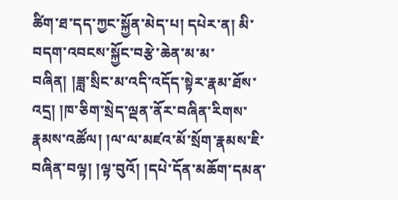ཚིག་ཐ་དད་ཀྱང་སྐྱོན་མེད་པ། དཔེར་ན། མི་བདག་འབངས་སྐྱོང་བརྩེ་ཆེན་མ་མ་བཞིན། །ཟླ་སྲིང་མ་འདི་འདོད་སྟེར་རྣམ་ཐོས་འདྲ། །ཁ་ཅིག་སྲེད་ལྡན་ནོར་བཞིན་རིགས་རྣམས་འཚོལ། །ལ་ལ་མཛའ་མོ་སྲོག་རྣམས་ཇི་བཞིན་བལྟ། །ལྟ་བུའོ། །དཔེ་དོན་མཆོག་དམན་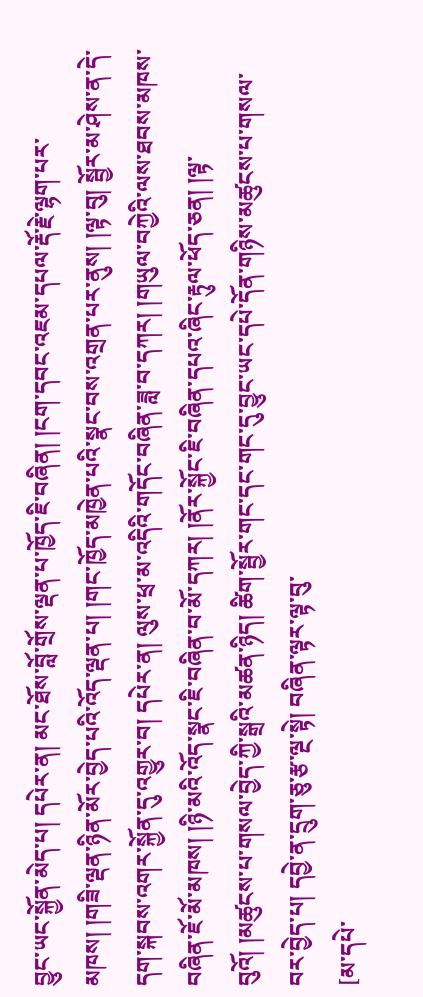བྱུང་ཡང་སྐྱོན་མེད་པ། དཔེར་ན། མང་ཐོས་བློ་གྲོས་ལྡན་པ་ཁྱོད་ཇི་བཞིན། །ངག་དབང་འཇམ་དཔལ་རྡོ་རྗེ་ལྷག་པར་མཁས། །གཟི་ལྡན་ཉིན་མོར་བྱེད་པའི་འོད་ལྡན་པ། །གང་ཁྱོད་མཁྱེན་པའི་སྣང་བས་འགྲན་པར་ནུས། །ལྟ་བུ། སྦྱོར་མ་ཤེས་ན་དེ་དག་སྐབས་འགར་སྐྱོན་དུ་འགྱུར་བ། དཔེར་ན། ལུས་ཕྲ་མ་འདིའི་གདོང་བཞིན་ཟླ་བ་དཀར། །གཡུལ་བཀྱེའི་ལས་ཐབས་མཁས་བཞིན་ཇོ་མོ་མཁས། །ཉི་མའི་འོད་སྣང་ཇི་བཞིན་བ་མོ་དཀར། །ནོར་སྐྱོང་ཇི་བཞིན་དཔའ་ཞིང་རྟུལ་ཕོད་ཅན། །ལྟ་བུའོ། །མཚུངས་པ་གསལ་བྱེད་ཀྱི་སྒྲའི་མཚན་ཉིད། ཚིག་སྦྱོར་གང་དང་གང་དུ་བྱུང་ཡང་དཔེ་དོན་གཉིས་མཚུངས་པ་གསལ་བར་བྱེད་པ། དབྱེ་ན་དྲུག་ཅུ་རྩ་ལྔ་སྟེ། བཞིན་ལྟར་ལྟ་བུ་
[མ་དཔེ་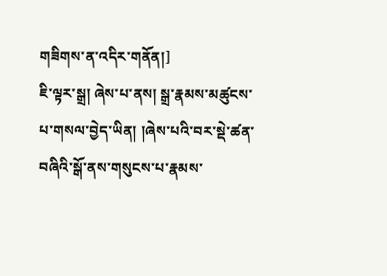གཟིགས་ན་འདིར་གནོན།]
ཇི་ལྟར་སྒྲ། ཞེས་པ་ནས། སྒྲ་རྣམས་མཚུངས་པ་གསལ་བྱེད་ཡིན། །ཞེས་པའི་བར་སྡེ་ཚན་བཞིའི་སྒོ་ནས་གསུངས་པ་རྣམས་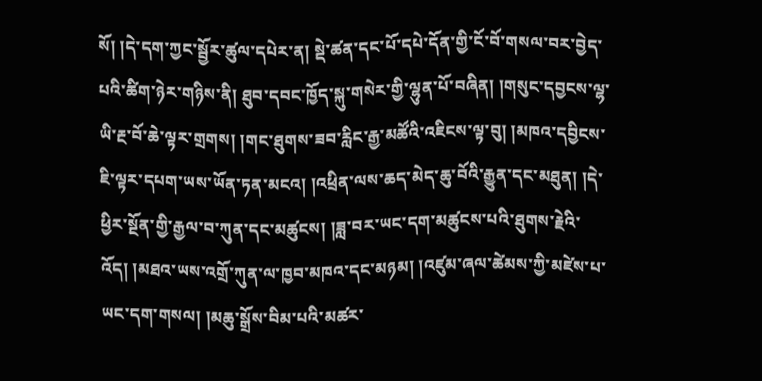སོ། །དེ་དག་ཀྱང་སྦྱོར་ཚུལ་དཔེར་ན། སྡེ་ཚན་དང་པོ་དཔེ་དོན་གྱི་ངོ་བོ་གསལ་བར་བྱེད་པའི་ཚིག་ཉེར་གཉིས་ནི། ཐུབ་དབང་ཁྱོད་སྐུ་གསེར་གྱི་ལྷུན་པོ་བཞིན། །གསུང་དབྱངས་ལྷ་ཡི་རྔ་བོ་ཆེ་ལྟར་གྲགས། །གང་ཐུགས་ཟབ་རླིང་རྒྱ་མཚོའི་འཇིངས་ལྟ་བུ། །མཁའ་དབྱིངས་ཇི་ལྟར་དཔག་ཡས་ཡོན་ཏན་མངའ། །འཕྲིན་ལས་ཆད་མེད་ཆུ་བོའི་རྒྱུན་དང་མཐུན། །དེ་ཕྱིར་སྔོན་གྱི་རྒྱལ་བ་ཀུན་དང་མཚུངས། །ཟླ་བར་ཡང་དག་མཚུངས་པའི་ཐུགས་རྗེའི་འོད། །མཐའ་ཡས་འགྲོ་ཀུན་ལ་ཁྱབ་མཁའ་དང་མཉམ། །འཛུམ་ཞལ་ཚེམས་ཀྱི་མཛེས་པ་ཡང་དག་གསལ། །མཆུ་སྒྲོས་བིམ་པའི་མཚར་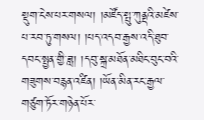སྡུག་ངེས་པར་གསལ། །མཛོད་སྤུ་ཀུནྡའི་མཛེས་པ་རབ་ཏུ་གསལ། །པད་འདབ་རྒྱས་འདི་ཐུབ་དབང་སྤྱན་གྱི་ཟླ། །དབུ་སྐྲ་མཐོན་མཐིང་བུང་བའི་གཟུགས་བརྙན་འཛིན། །ཡོན་མིན་རང་རྒྱལ་གཙུག་ཏོར་གཉེན་པོར་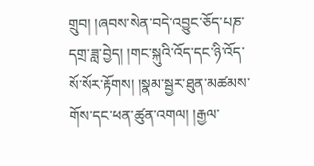གྲུབ། །ཞབས་སེན་བདེ་འབྱུང་ཅོད་པཎ་དགྲ་ཟླ་བྱེད། །གང་སྐུའི་འོད་དང་ཉི་འོད་སོ་སོར་རྟོགས། །སྣམ་སྦྱར་ཐུན་མཚམས་གོས་དང་ཕན་ཚུན་འགལ། །རྒྱལ་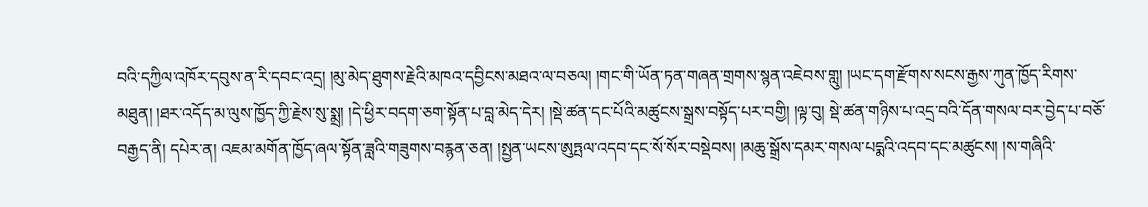བའི་དཀྱིལ་འཁོར་དབུས་ན་རི་དབང་འདྲ། །མུ་མེད་ཐུགས་རྗེའི་མཁའ་དབྱིངས་མཐའ་ལ་བཅལ། །གང་གི་ཡོན་ཏན་གཞན་གྲགས་སྙན་འཇེབས་གླུ། །ཡང་དག་རྫོགས་སངས་རྒྱས་ཀུན་ཁྱོད་རིགས་མཐུན། །ཐར་འདོད་མ་ལུས་ཁྱོད་ཀྱི་རྗེས་སུ་སྨྲ། །དེ་ཕྱིར་བདག་ཅག་སྟོན་པ་བླ་མེད་དེར། །སྡེ་ཚན་དང་པོའི་མཚུངས་སྒྲས་བསྟོད་པར་བགྱི། །ལྟ་བུ། སྡེ་ཚན་གཉིས་པ་འདྲ་བའི་དོན་གསལ་བར་བྱེད་པ་བཅོ་བརྒྱད་ནི། དཔེར་ན། འཇམ་མགོན་ཁྱོད་ཞལ་སྟོན་ཟླའི་གཟུགས་བརྙན་ཅན། །སྤྱན་ཡངས་ཨུཏྤལ་འདབ་དང་སོ་སོར་བསྡེབས། །མཆུ་སྒྲོས་དམར་གསལ་པདྨའི་འདབ་དང་མཚུངས། །ས་གཞིའི་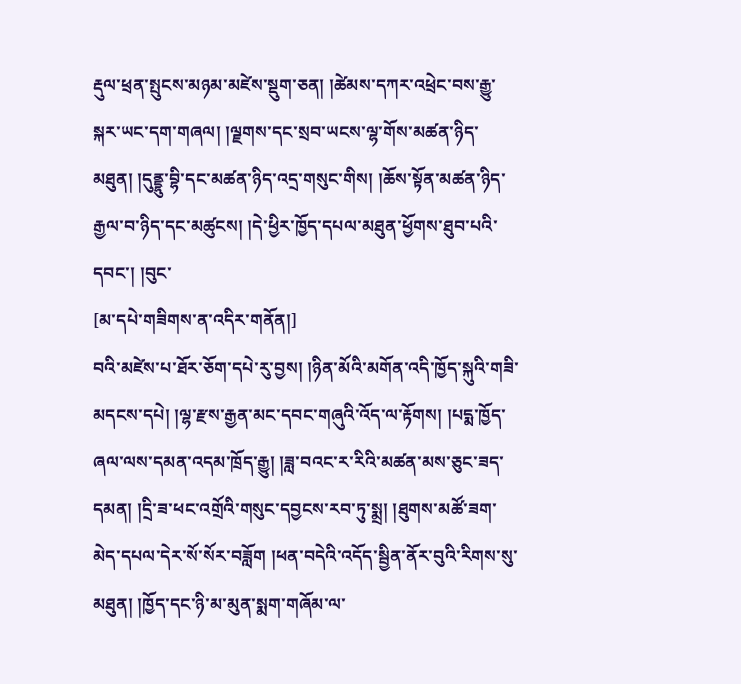རྡུལ་ཕྲན་སྤུངས་མཉམ་མཛེས་སྡུག་ཅན། །ཚེམས་དཀར་འཕྲེང་བས་རྒྱུ་སྐར་ཡང་དག་གཞལ། །ལྗགས་དང་སྲབ་ཡངས་ལྷ་གོས་མཚན་ཉིད་མཐུན། །དུནྡྷུ་བྷི་དང་མཚན་ཉིད་འདྲ་གསུང་གིས། །ཆོས་སྟོན་མཚན་ཉིད་རྒྱལ་བ་ཉིད་དང་མཚུངས། །དེ་ཕྱིར་ཁྱོད་དཔལ་མཐུན་ཕྱོགས་ཐུབ་པའི་དབང་། །བུང་
[མ་དཔེ་གཟིགས་ན་འདིར་གནོན།]
བའི་མཛེས་པ་ཐོར་ཅོག་དཔེ་རུ་བྱས། །ཉིན་མོའི་མགོན་འདི་ཁྱོད་སྐུའི་གཟི་མདངས་དཔེ། །ལྷ་རྫས་རྒྱན་མང་དབང་གཞུའི་འོད་ལ་རྟོགས། །པདྨ་ཁྱོད་ཞལ་ལས་དམན་འདམ་ཁྲོད་རྒྱུ། །ཟླ་བའང་ར་རིའི་མཚན་མས་ཅུང་ཟད་དམན། །དྲི་ཟ་ཕང་འགྲོའི་གསུང་དབྱངས་རབ་ཏུ་སྨྲ། །ཐུགས་མཚོ་ཟག་མེད་དཔལ་དེར་སོ་སོར་བཟློག །ཕན་བདེའི་འདོད་སྦྱིན་ནོར་བུའི་རིགས་སུ་མཐུན། །ཁྱོད་དང་ཉི་མ་མུན་སྨག་གཞོམ་ལ་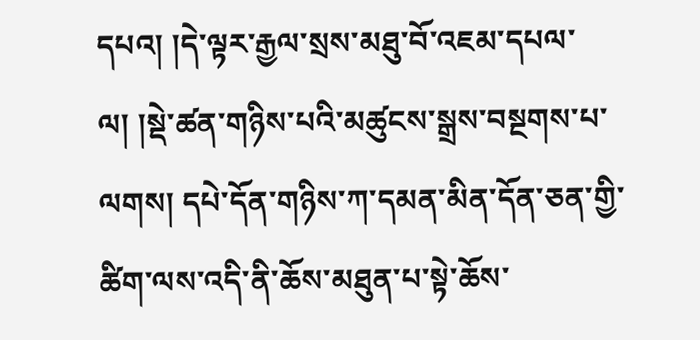དཔའ། །དེ་ལྟར་རྒྱལ་སྲས་མཐུ་བོ་འཇམ་དཔལ་ལ། །སྡེ་ཚན་གཉིས་པའི་མཚུངས་སྒྲས་བསྔགས་པ་ལགས། དཔེ་དོན་གཉིས་ཀ་དམན་མིན་དོན་ཅན་གྱི་ཚིག་ལས་འདི་ནི་ཆོས་མཐུན་པ་སྟེ་ཆོས་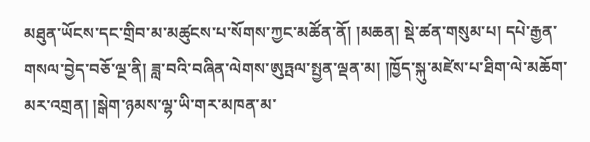མཐུན་ཡོངས་དང་གྲིབ་མ་མཚུངས་པ་སོགས་ཀྱང་མཚོན་ནོ། །མཆན། སྡེ་ཚན་གསུམ་པ། དཔེ་རྒྱན་གསལ་བྱེད་བཅོ་ལྔ་ནི། ཟླ་བའི་བཞིན་ལེགས་ཨུཏྤལ་སྤྱན་ལྡན་མ། །ཁྱོད་སྐུ་མཛེས་པ་ཐིག་ལེ་མཆོག་མར་འགྲན། །སྒེག་ཉམས་ལྷ་ཡི་གར་མཁན་མ་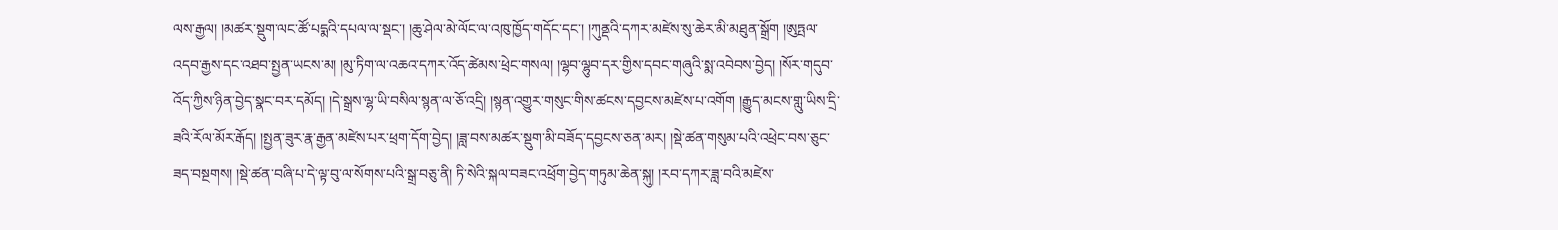ལས་རྒྱལ། །མཚར་སྡུག་ལང་ཚོ་པདྨའི་དཔལ་ལ་སྡང་། །ཆུ་ཤེལ་མེ་ལོང་ལ་འཁུ་ཁྱོད་གདོང་དང་། །ཀུནྡའི་དཀར་མཛེས་སུ་ཆེར་མི་མཐུན་སྒྲོག །ཨུཏྤལ་འདབ་རྒྱས་དང་འཐབ་སྤྱན་ཡངས་མ། །མུ་ཏིག་ལ་འཆའ་དཀར་འོད་ཚེམས་ཕྲེང་གསལ། །ལྷབ་ལྷུབ་དར་གྱིས་དབང་གཞུའི་སྨ་འབེབས་བྱེད། །སོར་གདུབ་འོད་ཀྱིས་ཉིན་བྱེད་སྣང་བར་དམོད། །དེ་སྒྲས་ལྷ་ཡི་བསིལ་སྙན་ལ་ཅོ་འདྲི། །སྙན་འགྱུར་གསུང་གིས་ཚངས་དབྱངས་མཛེས་པ་འགོག །རྒྱུད་མངས་གླུ་ཡིས་དྲི་ཟའི་རོལ་མོར་རྒོད། །སྤྱན་ཟུར་རྣ་རྒྱན་མཛེས་པར་ཕྲག་དོག་བྱེད། །ཟླ་བས་མཚར་སྡུག་མི་བཟོད་དབྱངས་ཅན་མར། །སྡེ་ཚན་གསུམ་པའི་འཕྲེང་བས་ཅུང་ཟད་བསྔགས། །སྡེ་ཚན་བཞི་པ་དེ་ལྟ་བུ་ལ་སོགས་པའི་སྒྲ་བཅུ་ནི། ཏི་སེའི་སྐལ་བཟང་འཕྲོག་བྱེད་གཏུམ་ཆེན་སྐུ། །རབ་དཀར་ཟླ་བའི་མཛེས་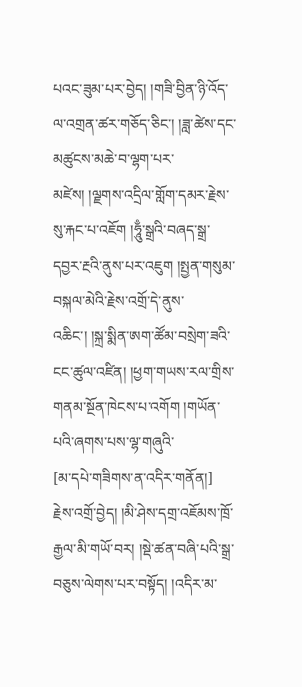པའང་ཟུམ་པར་བྱེད། །གཟི་བྱིན་ཉི་འོད་ལ་འགྲན་ཚར་གཅོད་ཅིང་། །ཟླ་ཚེས་དང་མཚུངས་མཆེ་བ་ལྷག་པར་མཛེས། །ལྗགས་འདྲིལ་གློག་དམར་རྗེས་སུ་རྐང་པ་འཇོག །ཧཱུྃ་སྒྲའི་བཞད་སྒྲ་དབྱར་རྔའི་ནུས་པར་འཇུག །སྤྱན་གསུམ་བསྐལ་མེའི་རྗེས་འགྲོ་དེ་ནུས་འཆིང་། །སྐྲ་སྨིན་ཨག་ཚོམ་བསྲེག་ཟའི་ངང་ཚུལ་འཛིན། །ཕྱག་གཡས་རལ་གྲིས་གནམ་སྔོན་ཁེངས་པ་འགོག །གཡོན་པའི་ཞགས་པས་ལྷ་གཞུའི་
[མ་དཔེ་གཟིགས་ན་འདིར་གནོན།]
རྗེས་འགྲོ་བྱེད། །མི་ཤེས་དགྲ་འཇོམས་ཁྲོ་རྒྱལ་མི་གཡོ་བར། །སྡེ་ཚན་བཞི་པའི་སྒྲ་བཅུས་ལེགས་པར་བསྟོད། །འདིར་མ་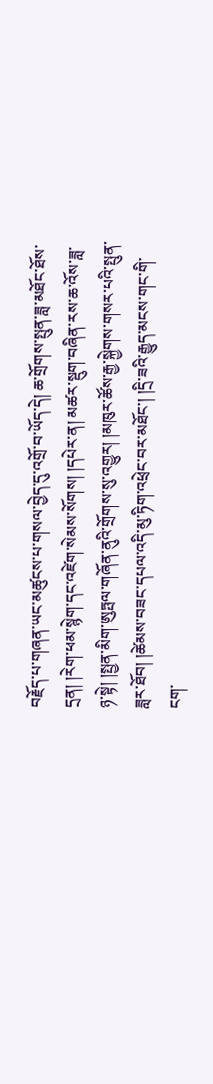བརྗོད་པ་གཞན་ཡང་མཚུངས་པ་གསལ་བྱེད་དུ་འགྲོ་བ་ཡོད་དེ། ཆ་གྲོགས་སྤུན་ཟླ་མཐོང་ཐོས་དྲན། །རེག་ཕམ་སྙེག་དང་འཛེག་སེམས་སོགས། །དཔེར་ན། མཚར་སྡུག་བཞིན་རས་ཆ་འོས་ཟླ་ཉ་སྟེ། །སྤྱན་མིག་ཨུཏྤལ་གཞོན་ནུའི་གྲོགས་སུ་འགྱུར། །མཁུར་ཚོས་རྒྱ་སྐྱེགས་གསར་པའི་སྤུན་ཟླར་ཐོབ། །ཚེམས་བཟང་དཔལ་འདི་མུ་ཏིག་འཕྲེང་བར་མཐོང་། །དྲི་ཟའི་རྒྱུད་མངས་གང་གི་ངག་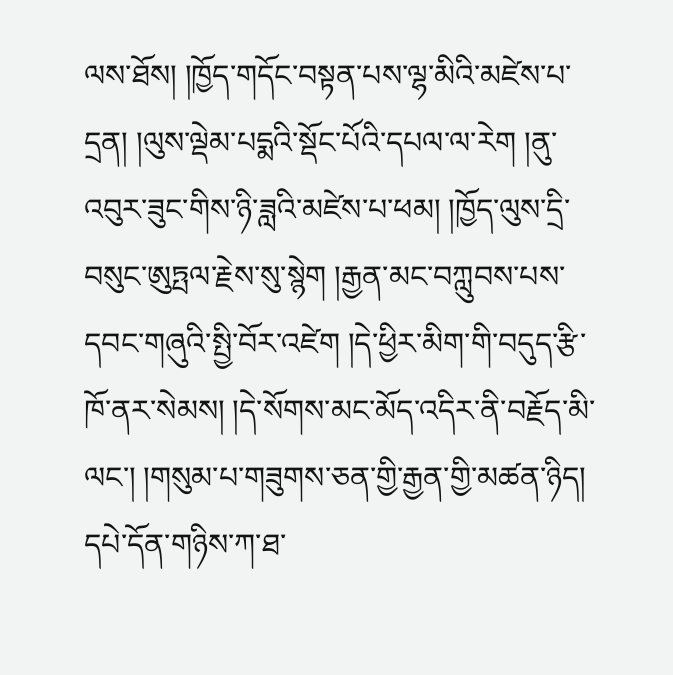ལས་ཐོས། །ཁྱོད་གདོང་བསྟན་པས་ལྷ་མིའི་མཛེས་པ་དྲན། །ལུས་ལྡེམ་པདྨའི་སྡོང་པོའི་དཔལ་ལ་རེག །ནུ་འབུར་ཟུང་གིས་ཉི་ཟླའི་མཛེས་པ་ཕམ། །ཁྱོད་ལུས་དྲི་བསུང་ཨུཏྤལ་རྗེས་སུ་སྙེག །རྒྱན་མང་བཀླུབས་པས་དབང་གཞུའི་སྤྱི་བོར་འཛེག །དེ་ཕྱིར་མིག་གི་བདུད་རྩི་ཁོ་ནར་སེམས། །དེ་སོགས་མང་མོད་འདིར་ནི་བརྗོད་མི་ལང་། །གསུམ་པ་གཟུགས་ཅན་གྱི་རྒྱན་གྱི་མཚན་ཉིད། དཔེ་དོན་གཉིས་ཀ་ཐ་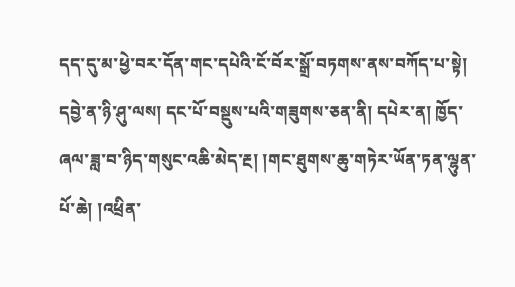དད་དུ་མ་ཕྱེ་བར་དོན་གང་དཔེའི་ངོ་བོར་སྒྲོ་བཏགས་ནས་བཀོད་པ་སྟེ། དབྱེ་ན་ཉི་ཤུ་ལས། དང་པོ་བསྡུས་པའི་གཟུགས་ཅན་ནི། དཔེར་ན། ཁྱོད་ཞལ་ཟླ་བ་ཉིད་གསུང་འཆི་མེད་རྔ། །གང་ཐུགས་ཆུ་གཏེར་ཡོན་ཏན་ལྷུན་པོ་ཆེ། །འཕྲིན་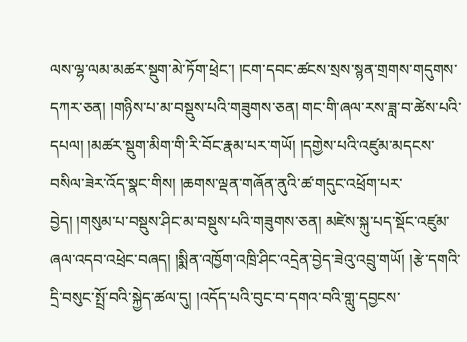ལས་ལྷ་ལམ་མཚར་སྡུག་མེ་ཏོག་ཕྲེང་། །ངག་དབང་ཚངས་སྲས་སྙན་གྲགས་གདུགས་དཀར་ཅན། །གཉིས་པ་མ་བསྡུས་པའི་གཟུགས་ཅན། གང་གི་ཞལ་རས་ཟླ་བ་ཚེས་པའི་དཔལ། །མཚར་སྡུག་མིག་གི་རི་བོང་རྣམ་པར་གཡོ། །དགྱེས་པའི་འཛུམ་མདངས་བསིལ་ཟེར་འོད་སྣང་གིས། །ཆགས་ལྡན་གཞོན་ནུའི་ཚ་གདུང་འཕྲོག་པར་བྱེད། །གསུམ་པ་བསྡུས་ཤིང་མ་བསྡུས་པའི་གཟུགས་ཅན། མཛེས་སྐུ་པད་སྡོང་འཛུམ་ཞལ་འདབ་འཕྲེང་བཞད། །སྨིན་འཁྱོག་འཁྲི་ཤིང་འདྲེན་བྱེད་ཟེའུ་འབྲུ་གཡོ། །རྩེ་དགའི་དྲི་བསུང་སྤྲོ་བའི་སྐྱེད་ཚལ་དུ། །འདོད་པའི་བུང་བ་དགའ་བའི་གླུ་དབྱངས་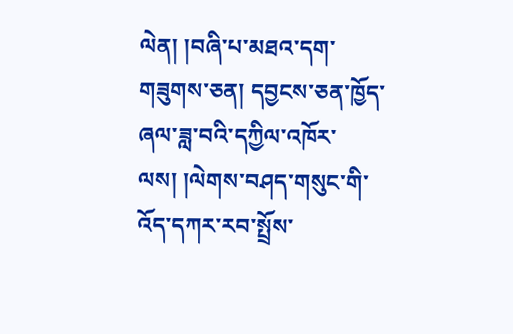ལེན། །བཞི་པ་མཐའ་དག་གཟུགས་ཅན། དབྱངས་ཅན་ཁྱོད་ཞལ་ཟླ་བའི་དཀྱིལ་འཁོར་ལས། །ལེགས་བཤད་གསུང་གི་འོད་དཀར་རབ་སྤྲོས་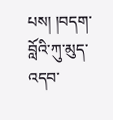པས། །བདག་བློའི་ཀུ་མུད་འདབ་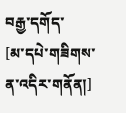བརྒྱ་དགོད་
[མ་དཔེ་གཟིགས་ན་འདིར་གནོན།]